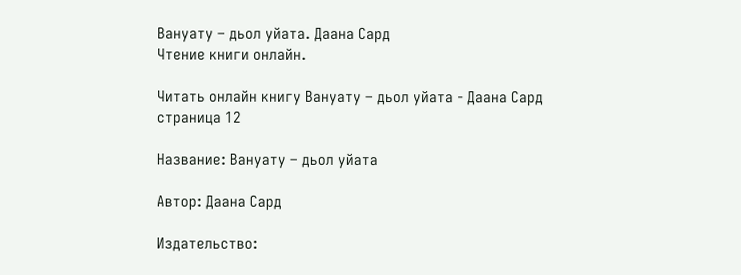Вануату – дьол уйата. Даана Сард
Чтение книги онлайн.

Читать онлайн книгу Вануату – дьол уйата - Даана Сард страница 12

Название: Вануату – дьол уйата

Автор: Даана Сард

Издательство: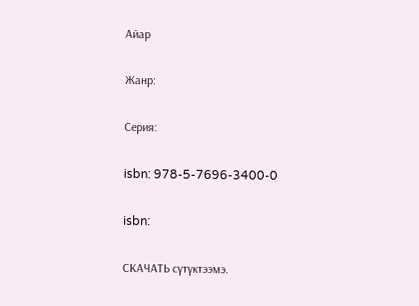Айар

Жанр:

Серия:

isbn: 978-5-7696-3400-0

isbn:

СКАЧАТЬ сүтүктээмэ.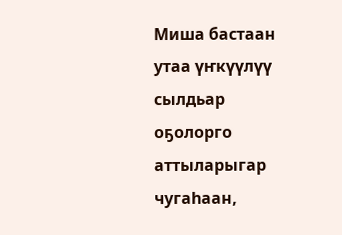Миша бастаан утаа үҥкүүлүү сылдьар оҕолорго аттыларыгар чугаһаан,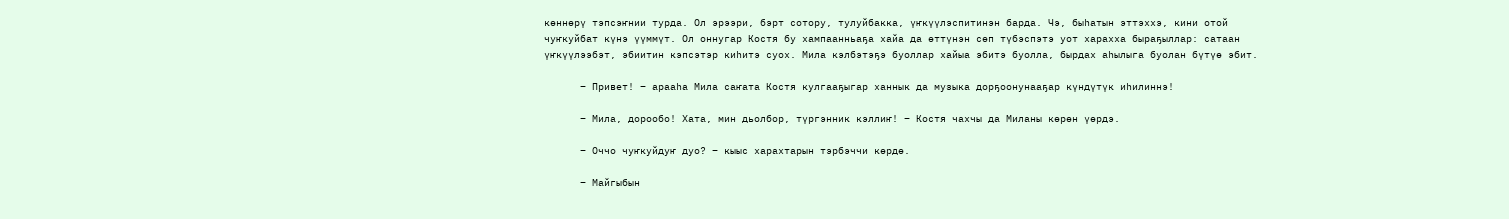көннөрү тэпсэҥнии турда. Ол эрээри, бэрт сотору, тулуйбакка, үҥкүүлэспитинэн барда. Чэ, быһатын эттэххэ, кини отой чуҥкуйбат күнэ үүммүт. Ол оннугар Костя бу хампаанньаҕа хайа да өттүнэн сөп түбэспэтэ уот харахха быраҕыллар: сатаан үҥкүүлээбэт, эбиитин кэпсэтэр киһитэ суох. Мила кэлбэтэҕэ буоллар хайыа эбитэ буолла, бырдах аһылыга буолан бүтүө эбит.

      – Привет! – арааһа Мила саҥата Костя кулгааҕыгар ханнык да музыка дорҕоонунааҕар күндүтүк иһилиннэ!

      – Мила, дорообо! Хата, мин дьолбор, түргэнник кэллиҥ! – Костя чахчы да Миланы көрөн үөрдэ.

      – Оччо чуҥкуйдуҥ дуо? – кыыс харахтарын тэрбэччи көрдө.

      – Майгыбын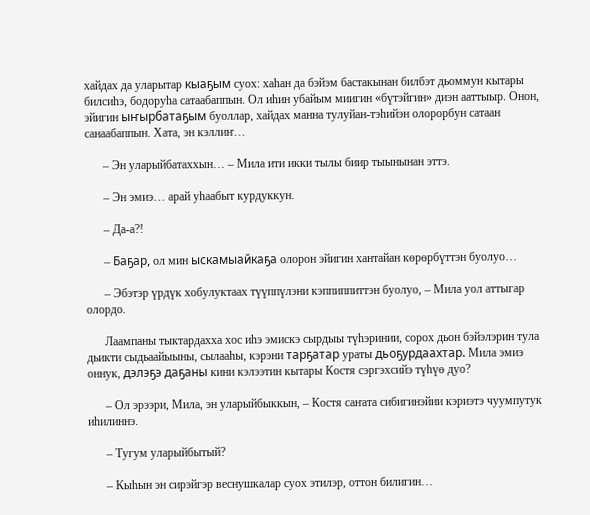хайдах да уларытар кыаҕым суох: хаһан да бэйэм бастакынан билбэт дьоммун кытары билсиһэ, бодоруһа сатаабаппын. Ол иһин убайым миигин «бүтэйгин» диэн ааттыыр. Онон, эйигин ыҥырбатаҕым буоллар, хайдах манна тулуйан-тэһийэн олорорбун сатаан санаабаппын. Хата, эн кэллиҥ…

      – Эн уларыйбатаххын… – Мила ити икки тылы биир тыынынан эттэ.

      – Эн эмиэ… арай уһаабыт курдуккун.

      – Да-а?!

      – Баҕар, ол мин ыскамыайкаҕа олорон эйигин хантайан көрөрбүттэн буолуо…

      – Эбэтэр үрдүк хобулуктаах түүппүлэни кэппиппиттэн буолуо, – Мила уол аттыгар олордо.

      Лаампаны тыктардахха хос иһэ эмискэ сырдыы түһэринии, сорох дьон бэйэлэрин тула дьикти сыдьаайыыны, сылааһы, кэрэни тарҕатар ураты дьоҕурдаахтар. Мила эмиэ оннук, дэлэҕэ даҕаны кини кэлээтин кытары Костя сэргэхсийэ түһүө дуо?

      – Ол эрээри, Мила, эн уларыйбыккын, – Костя саҥата сибигинэйии кэриэтэ чуумпутук иһилиннэ.

      – Тугум уларыйбытый?

      – Кыһын эн сирэйгэр веснушкалар суох этилэр, оттон билигин…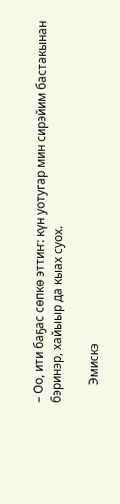– Оо, ити баҕас сөпкө эттиҥ: күн уотугар мин сирэйим бастакынан бэринэр, хайыыр да кыах суох.

      Эмискэ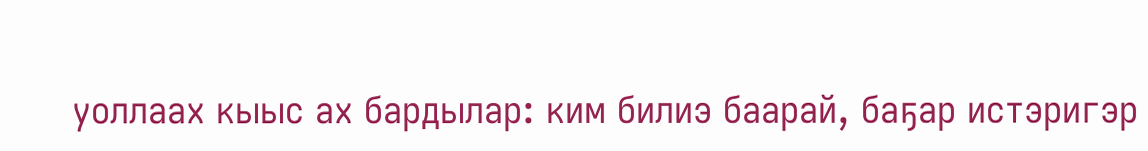уоллаах кыыс ах бардылар: ким билиэ баарай, баҕар истэригэр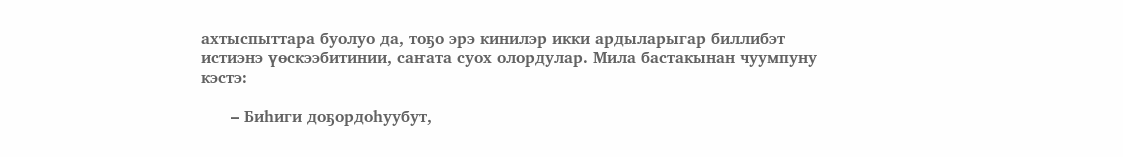ахтыспыттара буолуо да, тоҕо эрэ кинилэр икки ардыларыгар биллибэт истиэнэ үөскээбитинии, саҥата суох олордулар. Мила бастакынан чуумпуну кэстэ:

      – Биһиги доҕордоһуубут,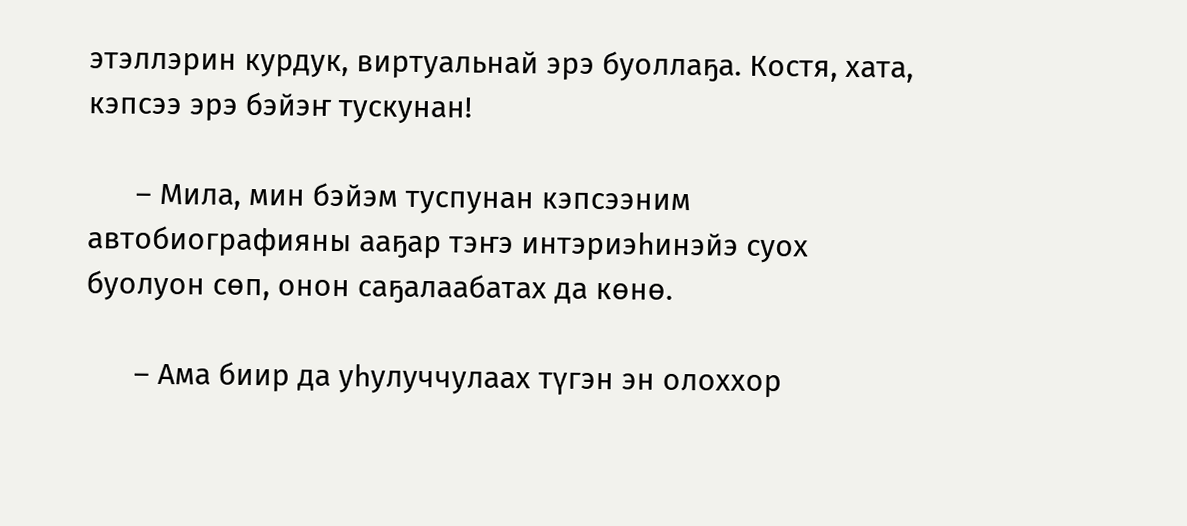этэллэрин курдук, виртуальнай эрэ буоллаҕа. Костя, хата, кэпсээ эрэ бэйэҥ тускунан!

      – Мила, мин бэйэм туспунан кэпсээним автобиографияны ааҕар тэҥэ интэриэһинэйэ суох буолуон сөп, онон саҕалаабатах да көнө.

      – Ама биир да уһулуччулаах түгэн эн олоххор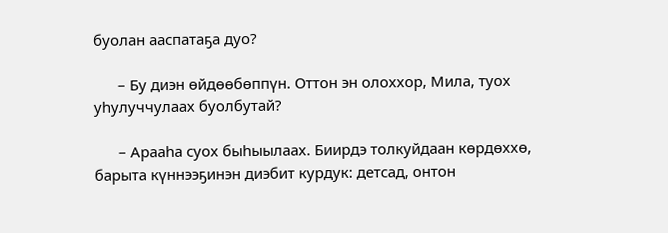буолан ааспатаҕа дуо?

      – Бу диэн өйдөөбөппүн. Оттон эн олоххор, Мила, туох уһулуччулаах буолбутай?

      – Арааһа суох быһыылаах. Биирдэ толкуйдаан көрдөххө, барыта күннээҕинэн диэбит курдук: детсад, онтон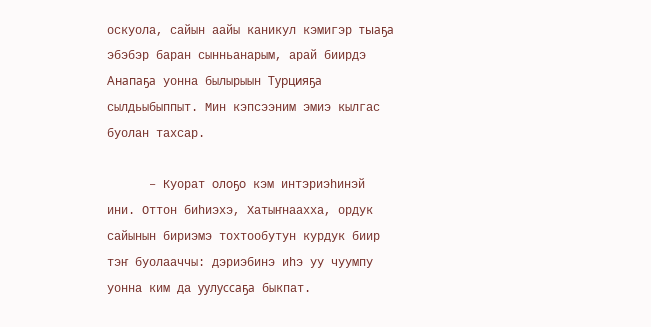оскуола, сайын аайы каникул кэмигэр тыаҕа эбэбэр баран сынньанарым, арай биирдэ Анапаҕа уонна былырыын Турцияҕа сылдьыбыппыт. Мин кэпсээним эмиэ кылгас буолан тахсар.

      – Куорат олоҕо кэм интэриэһинэй ини. Оттон биһиэхэ, Хатыҥнаахха, ордук сайынын бириэмэ тохтообутун курдук биир тэҥ буолааччы: дэриэбинэ иһэ уу чуумпу уонна ким да уулуссаҕа быкпат.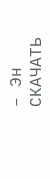– Эн СКАЧАТЬ